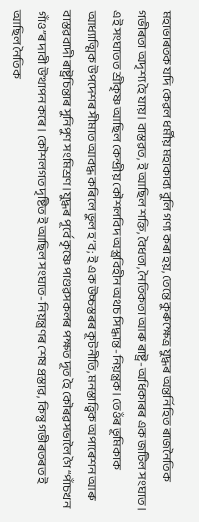মহাভাৰতক যদি কেৱল ধৰ্মীয় মহাকাব্য বুলি গণ্য কৰা হয়, তেন্তে কুৰুক্ষেত্ৰ যুদ্ধৰ অন্তৰ্নিহিত ৰাজনৈতিক গভীৰতা অদৃশ্য হৈ যায়। বাস্তৱত, ই আছিল শক্তি, বৈধতা, নৈতিকতা আৰু ৰাষ্ট্ৰ-অধিকাৰৰ এক জটিল সংঘাত। এই সংঘাতত শ্ৰীকৃষ্ণ আছিল কেন্দ্ৰীয় কৌশলবিদ অস্ত্ৰবিহীন অথচ সিদ্ধান্ত-নিয়ন্ত্ৰক। তেওঁৰ ভূমিকাক আধ্যাত্মিক উপদেশৰ সীমাত আবদ্ধ কৰিলে ভুল হ’ব; ই এক উচ্চস্তৰৰ কূটনীতি, মনস্তাত্ত্বিক অপাৰেশন আৰু বাস্তৱবাদী ৰাষ্ট্ৰচিন্তাৰ সুনিপুণ সংমিশ্ৰণ।যুদ্ধৰ পূৰ্বে কৃষ্ণে পাণ্ডৱসকলৰ পক্ষত দূত হৈ কৌৰৱসভালৈ গৈ “পাঁচখন গাঁও”ৰ দাবী উত্থাপন কৰে। কৌশলগত দৃষ্টিত ই আছিল সংঘাত-নিয়ন্ত্ৰণৰ শেষ প্ৰস্তাৱ, কিন্তু গভীৰতৰত ই আছিল নৈতিক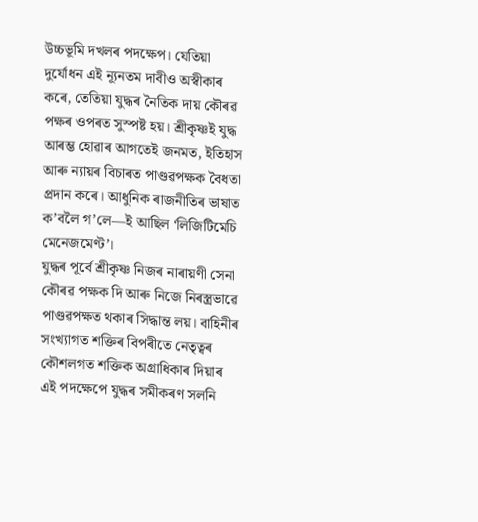উচ্চভূমি দখলৰ পদক্ষেপ। যেতিয়া দুৰ্যোধন এই ন্যূনতম দাবীও অস্বীকাৰ কৰে, তেতিয়া যুদ্ধৰ নৈতিক দায় কৌৰৱ পক্ষৰ ওপৰত সুস্পষ্ট হয়। শ্ৰীকৃষ্ণই যুদ্ধ আৰম্ভ হোৱাৰ আগতেই জনমত, ইতিহাস আৰু ন্যায়ৰ বিচাৰত পাণ্ডৱপক্ষক বৈধতা প্ৰদান কৰে। আধুনিক ৰাজনীতিৰ ভাষাত ক’বলৈ গ’লে—ই আছিল ‘লিজিটিমেচি মেনেজমেণ্ট’।
যুদ্ধৰ পূৰ্বে শ্ৰীকৃষ্ণ নিজৰ নাৰায়ণী সেনা কৌৰৱ পক্ষক দি আৰু নিজে নিৰস্ত্ৰভাৱে পাণ্ডৱপক্ষত থকাৰ সিদ্ধান্ত লয়। বাহিনীৰ সংখ্যাগত শক্তিৰ বিপৰীতে নেতৃত্বৰ কৌশলগত শক্তিক অগ্ৰাধিকাৰ দিয়াৰ এই পদক্ষেপে যুদ্ধৰ সমীকৰণ সলনি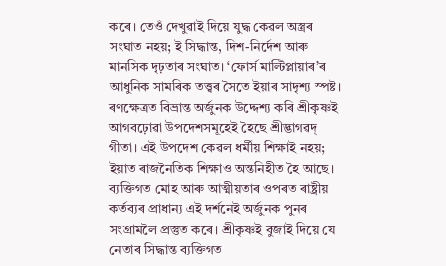কৰে। তেওঁ দেখুৱাই দিয়ে যুদ্ধ কেৱল অস্ত্ৰৰ সংঘাত নহয়; ই সিদ্ধান্ত, দিশ-নির্দেশ আৰু মানসিক দৃঢ়তাৰ সংঘাত। ‘ফোর্স মাল্টিপ্লায়াৰ’ৰ আধুনিক সামৰিক তত্ত্বৰ সৈতে ইয়াৰ সাদৃশ্য স্পষ্ট।
ৰণক্ষেত্ৰত বিভ্ৰান্ত অৰ্জুনক উদ্দেশ্য কৰি শ্ৰীকৃষ্ণই আগবঢ়োৱা উপদেশসমূহেই হৈছে শ্ৰীদ্ভাগৱদ্ গীতা। এই উপদেশ কেৱল ধৰ্মীয় শিক্ষাই নহয়; ইয়াত ৰাজনৈতিক শিক্ষাও অন্তনিহীত হৈ আছে। ব্যক্তিগত মোহ আৰু আত্মীয়তাৰ ওপৰত ৰাষ্ট্ৰীয় কৰ্তব্যৰ প্ৰাধান্য এই দৰ্শনেই অৰ্জুনক পুনৰ সংগ্ৰামলৈ প্ৰস্তুত কৰে। শ্ৰীকৃষ্ণই বুজাই দিয়ে যে নেতাৰ সিদ্ধান্ত ব্যক্তিগত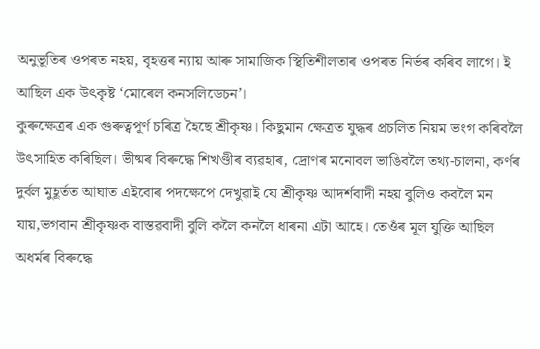অনুভূতিৰ ওপৰত নহয়, বৃহত্তৰ ন্যায় আৰু সামাজিক স্থিতিশীলতাৰ ওপৰত নিৰ্ভৰ কৰিব লাগে। ই আছিল এক উৎকৃষ্ট ‘মোৰেল কনসলিডেচন’।
কুৰুক্ষেত্ৰৰ এক গুৰুত্বপূৰ্ণ চৰিত্ৰ হৈছে শ্ৰীকৃষ্ণ। কিছুমান ক্ষেত্ৰত যুদ্ধৰ প্ৰচলিত নিয়ম ভংগ কৰিবলৈ উৎসাহিত কৰিছিল। ভীষ্মৰ বিৰুদ্ধে শিখণ্ডীৰ ব্যৱহাৰ, দ্ৰোণৰ মনোবল ভাঙিবলৈ তথ্য-চালনা, কৰ্ণৰ দুৰ্বল মুহূৰ্তত আঘাত এইবোৰ পদক্ষেপে দেখুৱাই যে শ্ৰীকৃষ্ণ আদৰ্শবাদী নহয় বুলিও কবলৈ মন যায়,ভগবান শ্ৰীকৃষ্ণক বাস্তৱবাদী বুলি কলৈ কনলৈ ধাৰনা এটা আহে। তেওঁৰ মূল যুক্তি আছিল অধৰ্মৰ বিৰুদ্ধে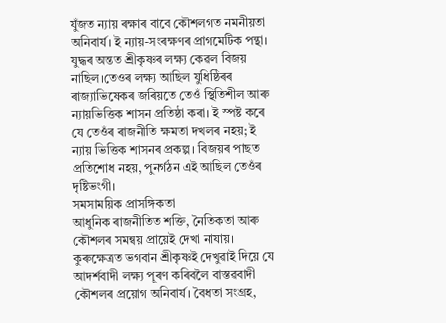যুঁজত ন্যায় ৰক্ষাৰ বাবে কৌশলগত নমনীয়তা অনিবার্য। ই ন্যায়-সংৰক্ষণৰ প্ৰাগমেটিক পন্থা।
যুদ্ধৰ অন্তত শ্ৰীকৃষ্ণৰ লক্ষ্য কেৱল বিজয় নাছিল।তেওৰ লক্ষ্য আছিল যুধিষ্ঠিৰৰ ৰাজ্যাভিষেকৰ জৰিয়তে তেওঁ স্থিতিশীল আৰু ন্যায়ভিত্তিক শাসন প্ৰতিষ্ঠা কৰা। ই স্পষ্ট কৰে যে তেওঁৰ ৰাজনীতি ক্ষমতা দখলৰ নহয়; ই ন্যায় ভিত্তিক শাসনৰ প্ৰকল্প। বিজয়ৰ পাছত প্ৰতিশোধ নহয়, পুনর্গঠন এই আছিল তেওঁৰ দৃষ্টিভংগী।
সমসাময়িক প্ৰাসঙ্গিকতা
আধুনিক ৰাজনীতিত শক্তি, নৈতিকতা আৰু কৌশলৰ সমন্বয় প্ৰায়েই দেখা নাযায়। কুৰুক্ষেত্ৰত ভগবান শ্ৰীকৃষ্ণই দেখুৱাই দিয়ে যে আদৰ্শবাদী লক্ষ্য পূৰণ কৰিবলৈ বাস্তৱবাদী কৌশলৰ প্ৰয়োগ অনিবার্য। বৈধতা সংগ্ৰহ,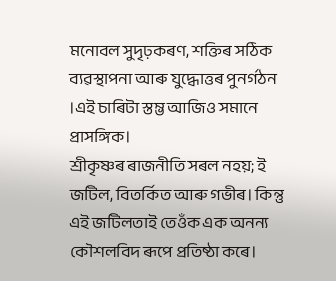মনোবল সুদৃঢ়কৰণ, শক্তিৰ সঠিক ব্যৱস্থাপনা আৰু যুদ্ধোত্তৰ পুনর্গঠন ।এই চাৰিটা স্তম্ভ আজিও সমানে প্ৰাসঙ্গিক।
শ্ৰীকৃষ্ণৰ ৰাজনীতি সৰল নহয়; ই জটিল, বিতৰ্কিত আৰু গভীৰ। কিন্তু এই জটিলতাই তেওঁক এক অনন্য কৌশলবিদ ৰূপে প্ৰতিষ্ঠা কৰে।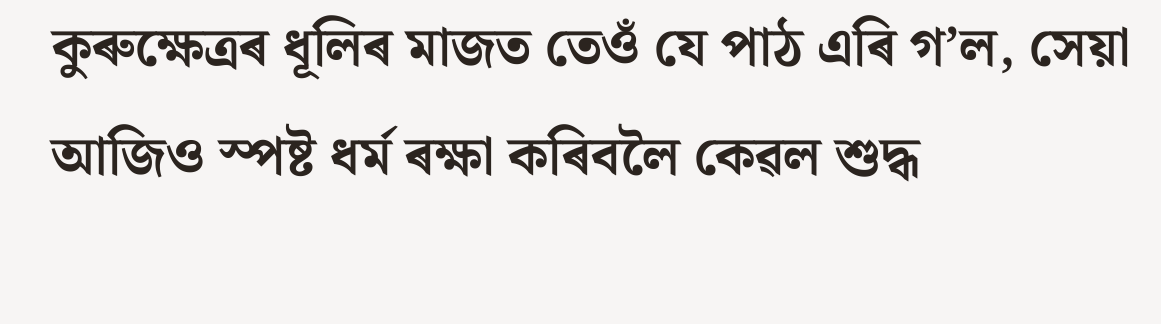কুৰুক্ষেত্ৰৰ ধূলিৰ মাজত তেওঁ যে পাঠ এৰি গ’ল, সেয়া আজিও স্পষ্ট ধৰ্ম ৰক্ষা কৰিবলৈ কেৱল শুদ্ধ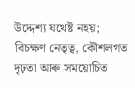উদ্দেশ্য যথেষ্ট নহয়; বিচক্ষণ নেতৃত্ব, কৌশলগত দৃঢ়তা আৰু সময়োচিত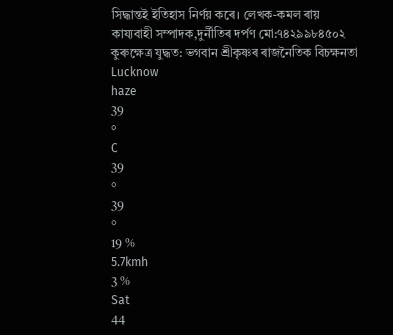সিদ্ধান্তই ইতিহাস নিৰ্ণয় কৰে। লেখক-কমল ৰায়
কায্যবাহী সম্পাদক,দুৰ্নীতিৰ দৰ্পণ মো:৭৪২৯৯৮৪৫০২
কুৰুক্ষেত্ৰ যুদ্ধত: ভগবান শ্ৰীকৃষ্ণৰ ৰাজনৈতিক বিচক্ষনতা
Lucknow
haze
39
°
C
39
°
39
°
19 %
5.7kmh
3 %
Sat
44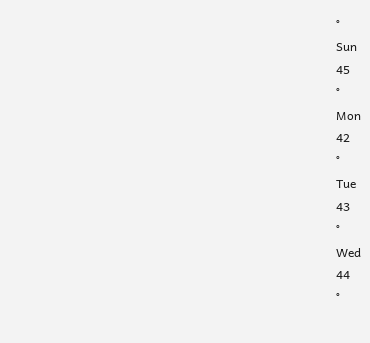°
Sun
45
°
Mon
42
°
Tue
43
°
Wed
44
°